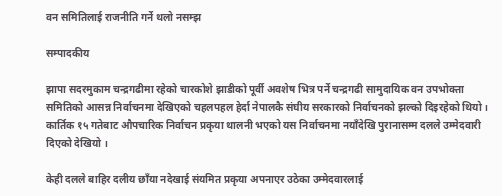वन समितिलाई राजनीति गर्ने थलो नसम्झ

सम्पादकीय

झापा सदरमुकाम चन्द्रगढीमा रहेको चारकोशे झाडीको पूर्वी अवशेष भित्र पर्ने चन्द्रगढी सामुदायिक वन उपभोक्ता समितिको आसन्न निर्वाचनमा देखिएको चहलपहल हेर्दा नेपालकै संघीय सरकारको निर्वाचनको झल्को दिइरहेको थियो । कार्तिक १५ गतेबाट औपचारिक निर्वाचन प्रकृया थालनी भएको यस निर्वाचनमा नयाँदेखि पुरानासम्म दलले उम्मेदवारी दिएको देखियो ।

केही दलले बाहिर दलीय छाँया नदेखाई संयमित प्रकृया अपनाएर उठेका उम्मेदवारलाई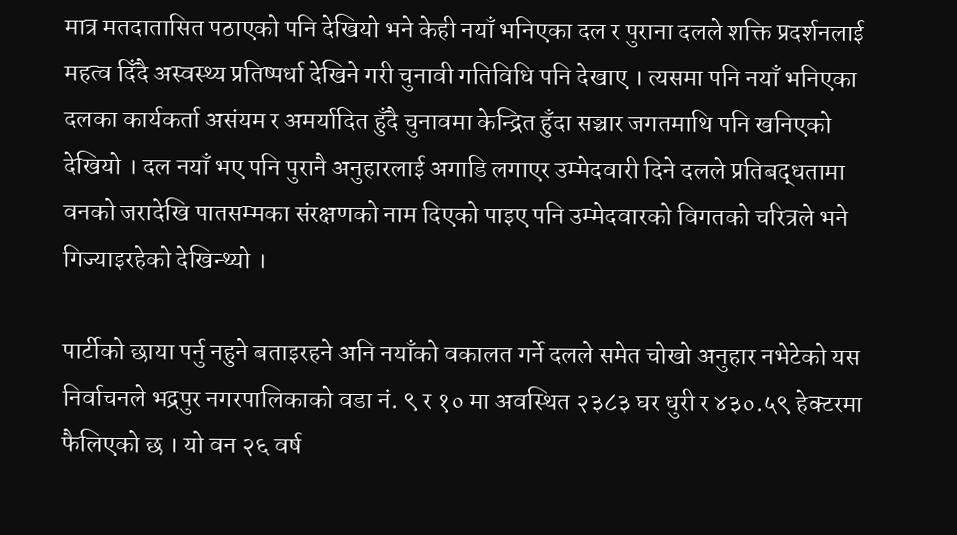मात्र मतदातासित पठाएको पनि देखियो भने केही नयाँ भनिएका दल र पुराना दलले शक्ति प्रदर्शनलाई महत्व दिँदै अस्वस्थ्य प्रतिष्पर्धा देखिने गरी चुनावी गतिविधि पनि देखाए । त्यसमा पनि नयाँ भनिएका दलका कार्यकर्ता असंयम र अमर्यादित हुँदै चुनावमा केन्द्रित हुँदा सञ्चार जगतमाथि पनि खनिएको देखियो । दल नयाँ भए पनि पुरानै अनुहारलाई अगाडि लगाएर उम्मेदवारी दिने दलले प्रतिबद्धतामा वनको जरादेखि पातसम्मका संरक्षणको नाम दिएको पाइए पनि उम्मेदवारको विगतको चरित्रले भने गिज्याइरहेको देखिन्थ्यो ।

पार्टीको छाया पर्नु नहुने बताइरहने अनि नयाँको वकालत गर्ने दलले समेत चोखो अनुहार नभेटेको यस निर्वाचनले भद्रपुर नगरपालिकाको वडा नं. ९ र १० मा अवस्थित २३८३ घर धुरी र ४३०.५९ हेक्टरमा फैलिएको छ । यो वन २६ वर्ष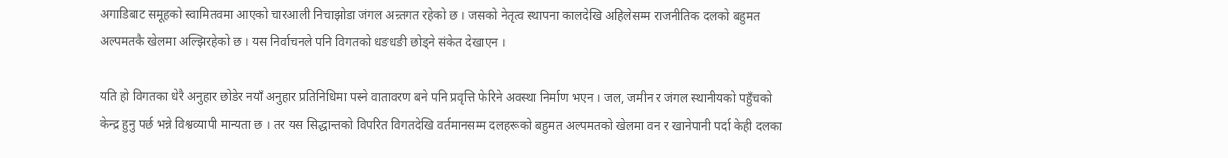अगाडिबाट समूहको स्वामितवमा आएको चारआली निचाझोडा जंगल अन्र्तगत रहेको छ । जसको नेतृत्व स्थापना कालदेखि अहिलेसम्म राजनीतिक दलको बहुमत अल्पमतकै खेलमा अल्झिरहेको छ । यस निर्वाचनले पनि विगतको धङधङी छोड्ने संकेत देखाएन ।

यति हो विगतका धेरै अनुहार छोडेर नयाँ अनुहार प्रतिनिधिमा पस्ने वातावरण बने पनि प्रवृत्ति फेरिने अवस्था निर्माण भएन । जल, जमीन र जंगल स्थानीयको पहुँचको केन्द्र हुनु पर्छ भन्ने विश्वव्यापी मान्यता छ । तर यस सिद्धान्तको विपरित विगतदेखि वर्तमानसम्म दलहरूको बहुमत अल्पमतको खेलमा वन र खानेपानी पर्दा केही दलका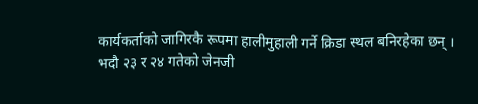कार्यकर्ताको जागिरकै रूपमा हालीमुहाली गर्ने क्रिडा स्थल बनिरहेका छन् ।
भदौ २३ र २४ गतेको जेनजी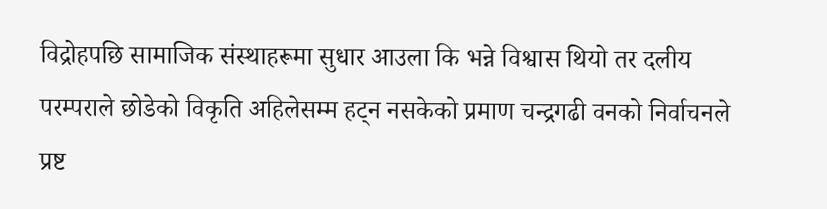विद्रोहपछि सामाजिक संस्थाहरूमा सुधार आउला कि भन्ने विश्वास थियो तर दलीय परम्पराले छोडेको विकृति अहिलेसम्म हट्न नसकेको प्रमाण चन्द्रगढी वनको निर्वाचनले प्रष्ट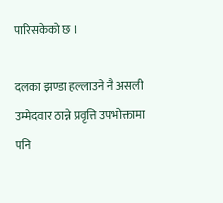पारिसकेको छ ।

दलका झण्डा हल्लाउने नै असली उम्मेदवार ठान्ने प्रवृत्ति उपभोक्तामा पनि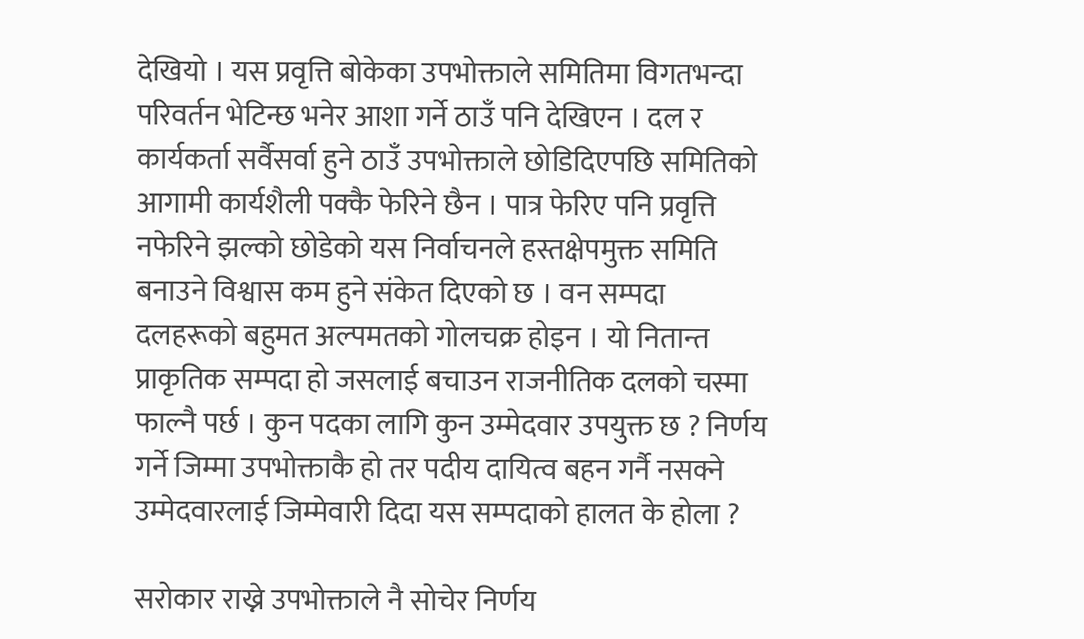देखियो । यस प्रवृत्ति बोकेका उपभोक्ताले समितिमा विगतभन्दा परिवर्तन भेटिन्छ भनेर आशा गर्ने ठाउँ पनि देखिएन । दल र कार्यकर्ता सर्वैसर्वा हुने ठाउँ उपभोक्ताले छोडिदिएपछि समितिको आगामी कार्यशैली पक्कै फेरिने छैन । पात्र फेरिए पनि प्रवृत्ति नफेरिने झल्को छोडेको यस निर्वाचनले हस्तक्षेपमुक्त समिति बनाउने विश्वास कम हुने संकेत दिएको छ । वन सम्पदा दलहरूको बहुमत अल्पमतको गोलचक्र होइन । यो नितान्त प्राकृतिक सम्पदा हो जसलाई बचाउन राजनीतिक दलको चस्मा फाल्नै पर्छ । कुन पदका लागि कुन उम्मेदवार उपयुक्त छ ? निर्णय गर्ने जिम्मा उपभोक्ताकै हो तर पदीय दायित्व बहन गर्नै नसक्ने उम्मेदवारलाई जिम्मेवारी दिदा यस सम्पदाको हालत के होला ?

सरोकार राख्ने उपभोक्ताले नै सोचेर निर्णय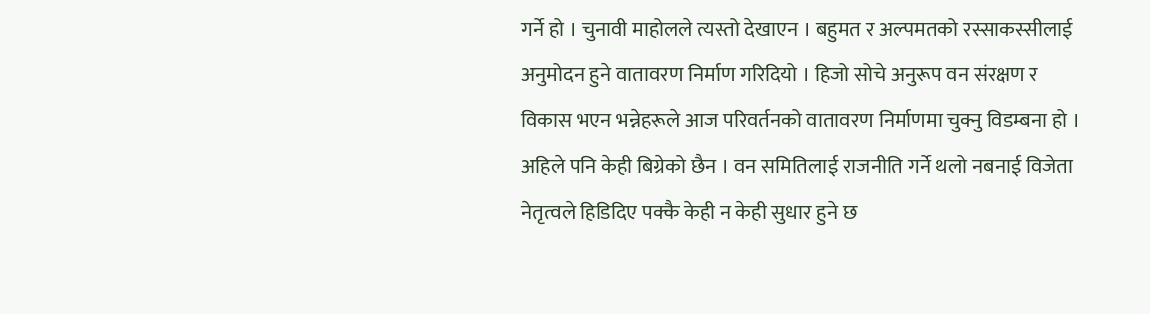गर्ने हो । चुनावी माहोलले त्यस्तो देखाएन । बहुमत र अल्पमतको रस्साकस्सीलाई अनुमोदन हुने वातावरण निर्माण गरिदियो । हिजो सोचे अनुरूप वन संरक्षण र विकास भएन भन्नेहरूले आज परिवर्तनको वातावरण निर्माणमा चुक्नु विडम्बना हो । अहिले पनि केही बिग्रेको छैन । वन समितिलाई राजनीति गर्ने थलो नबनाई विजेता नेतृत्वले हिडिदिए पक्कै केही न केही सुधार हुने छ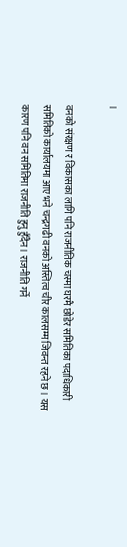।

वनको संरक्षण र विकासका लागि पनि राजनीतिक चस्मा घरमै छोडेर समितिका पदाधिकारी समितिको कार्यालयमा आए भने चन्द्रगढी वनको अस्तित्व चीर कालसम्म जिवन्त रहने छ । यस कारण पनि वन समितिमा राजनीति हुनु हुँदैन । राजनीति गर्ने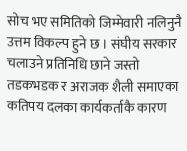सोच भए समितिको जिम्मेवारी नलिनुनै उत्तम विकल्प हुने छ । संघीय सरकार चलाउने प्रतिनिधि छाने जस्तो तडकभडक र अराजक शैली समाएका कतिपय दलका कार्यकर्ताकै कारण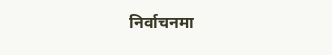निर्वाचनमा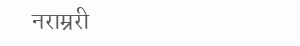नराम्ररी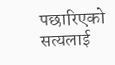पछारिएको सत्यलाई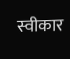स्वीकार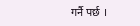गर्नै पर्छ ।